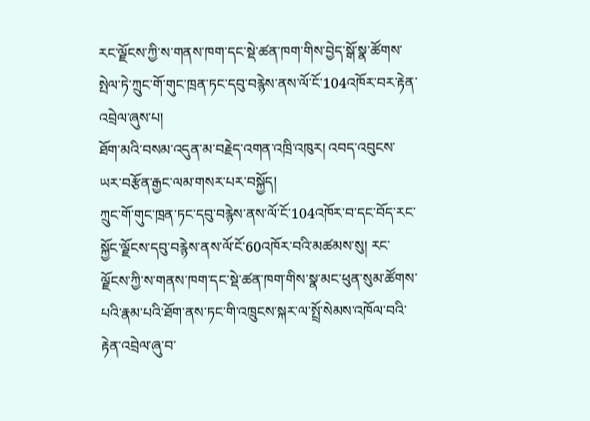རང་ལྗོངས་ཀྱི་ས་གནས་ཁག་དང་སྡེ་ཚན་ཁག་གིས་བྱེད་སྒོ་སྣ་ཚོགས་སྤེལ་ཏེ་ཀྲུང་གོ་གུང་ཁྲན་ཏང་དབུ་བརྙེས་ནས་ལོ་ངོ་104འཁོར་བར་རྟེན་འབྲེལ་ཞུས་པ།
ཐོག་མའི་བསམ་འདུན་མ་བརྗེད་འགན་འཁྲི་འཁུར། འབད་འབུངས་ཡར་བརྩོན་རྒྱང་ལམ་གསར་པར་བསྐྱོད།
ཀྲུང་གོ་གུང་ཁྲན་ཏང་དབུ་བརྙེས་ནས་ལོ་ངོ་104འཁོར་བ་དང་བོད་རང་སྐྱོང་ལྗོངས་དབུ་བརྙེས་ནས་ལོ་ངོ་60འཁོར་བའི་མཚམས་སུ། རང་ལྗོངས་ཀྱི་ས་གནས་ཁག་དང་སྡེ་ཚན་ཁག་གིས་སྣ་མང་ཕུན་སུམ་ཚོགས་པའི་རྣམ་པའི་ཐོག་ནས་ཏང་གི་འཁྲུངས་སྐར་ལ་སྤྲོ་སེམས་འཁོལ་བའི་རྟེན་འབྲེལ་ཞུ་བ་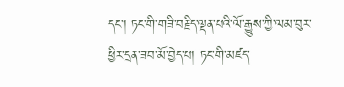དང་། ཏང་གི་གཟི་བརྗིད་ལྡན་པའི་ལོ་རྒྱུས་ཀྱི་ལམ་བུར་ཕྱིར་དྲན་ཟབ་མོ་བྱེད་པ། ཏང་གི་མཛད་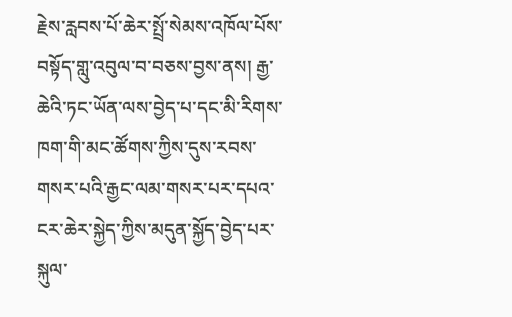རྗེས་རླབས་པོ་ཆེར་སྤྲོ་སེམས་འཁོལ་པོས་བསྟོད་གླུ་འབུལ་བ་བཅས་བྱས་ནས། རྒྱ་ཆེའི་ཏང་ཡོན་ལས་བྱེད་པ་དང་མི་རིགས་ཁག་གི་མང་ཚོགས་ཀྱིས་དུས་རབས་གསར་པའི་རྒྱང་ལམ་གསར་པར་དཔའ་ངར་ཆེར་སྐྱེད་ཀྱིས་མདུན་སྐྱོད་བྱེད་པར་སྐུལ་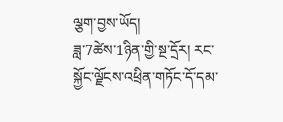ལྕག་བྱས་ཡོད།
ཟླ་7ཚེས་1ཉིན་གྱི་སྔ་དྲོར། རང་སྐྱོང་ལྗོངས་འཕྲིན་གཏོང་དོ་དམ་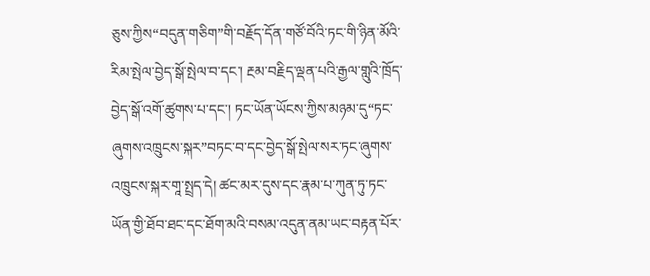ཅུས་ཀྱིས“བདུན་གཅིག”གི་བརྗོད་དོན་གཙོ་བོའི་ཏང་གི་ཉིན་མོའི་རིམ་སྤེལ་བྱེད་སྒོ་སྤེལ་བ་དང་། རྔམ་བརྗིད་ལྡན་པའི་རྒྱལ་གླུའི་ཁྲོད་བྱེད་སྒོ་འགོ་ཚུགས་པ་དང་། ཏང་ཡོན་ཡོངས་ཀྱིས་མཉམ་དུ“ཏང་ཞུགས་འཁྲུངས་སྐར”བཏང་བ་དང་བྱེད་སྒོ་སྤེལ་སར་ཏང་ཞུགས་འཁྲུངས་སྐར་གཱ་སྤྲད་དེ། ཚང་མར་དུས་དང་རྣམ་པ་ཀུན་ཏུ་ཏང་ཡོན་གྱི་ཐོབ་ཐང་དང་ཐོག་མའི་བསམ་འདུན་ནམ་ཡང་བརྟན་པོར་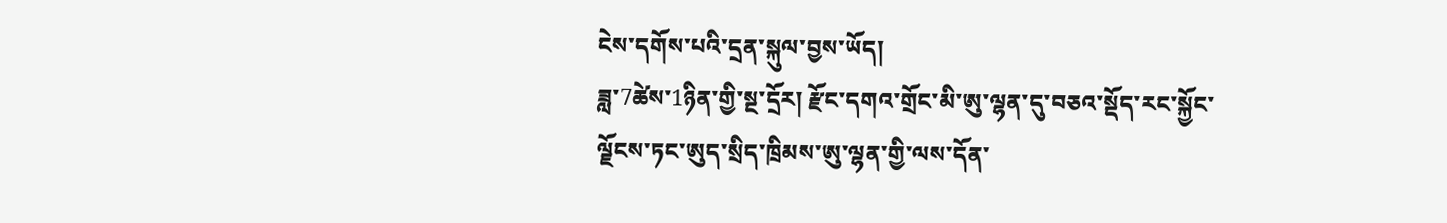ངེས་དགོས་པའི་དྲན་སྐུལ་བྱས་ཡོད།
ཟླ་7ཚེས་1ཉིན་གྱི་སྔ་དྲོར། རྫོང་དགའ་གྲོང་མི་ཨུ་ལྷན་དུ་བཅའ་སྡོད་རང་སྐྱོང་ལྗོངས་ཏང་ཨུད་སྲིད་ཁྲིམས་ཨུ་ལྷན་གྱི་ལས་དོན་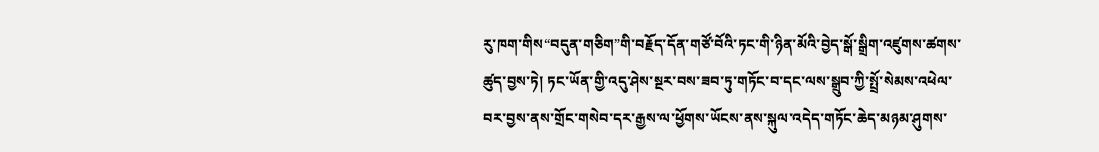རུ་ཁག་གིས“བདུན་གཅིག”གི་བརྗོད་དོན་གཙོ་བོའི་ཏང་གི་ཉིན་མོའི་བྱེད་སྒོ་སྒྲིག་འཛུགས་ཚགས་ཚུད་བྱས་ཏེ། ཏང་ཡོན་གྱི་འདུ་ཤེས་སྔར་བས་ཟབ་ཏུ་གཏོང་བ་དང་ལས་སྒྲུབ་ཀྱི་སྤྲོ་སེམས་འཕེལ་བར་བྱས་ནས་གྲོང་གསེབ་དར་རྒྱས་ལ་ཕྱོགས་ཡོངས་ནས་སྐུལ་འདེད་གཏོང་ཆེད་མཉམ་ཤུགས་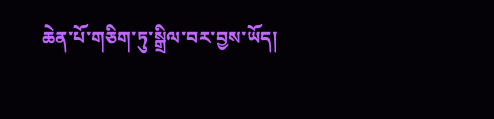ཆེན་པོ་གཅིག་ཏུ་སྒྲིལ་བར་བྱས་ཡོད།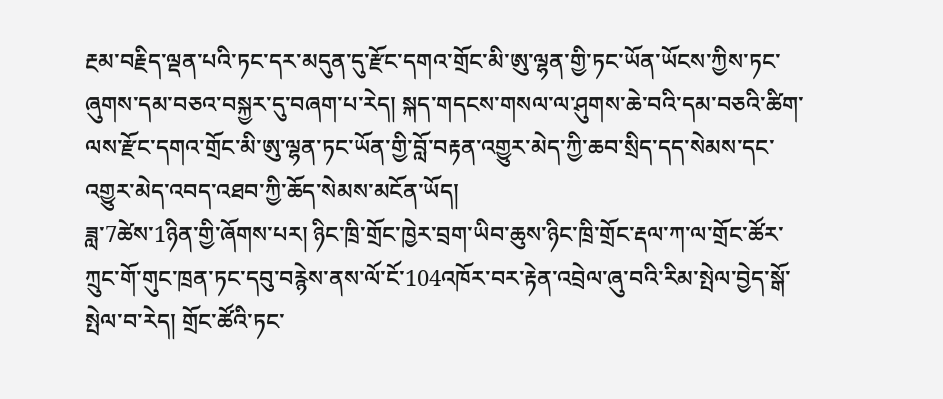རྔམ་བརྗིད་ལྡན་པའི་ཏང་དར་མདུན་དུ་རྫོང་དགའ་གྲོང་མི་ཨུ་ལྷན་གྱི་ཏང་ཡོན་ཡོངས་ཀྱིས་ཏང་ཞུགས་དམ་བཅའ་བསྐྱར་དུ་བཞག་པ་རེད། སྐད་གདངས་གསལ་ལ་ཤུགས་ཆེ་བའི་དམ་བཅའི་ཚིག་ལས་རྫོང་དགའ་གྲོང་མི་ཨུ་ལྷན་ཏང་ཡོན་གྱི་བློ་བརྟན་འགྱུར་མེད་ཀྱི་ཆབ་སྲིད་དད་སེམས་དང་འགྱུར་མེད་འབད་འཐབ་ཀྱི་ཆོད་སེམས་མངོན་ཡོད།
ཟླ་7ཚེས་1ཉིན་གྱི་ཞོགས་པར། ཉིང་ཁྲི་གྲོང་ཁྱེར་བྲག་ཡིབ་ཆུས་ཉིང་ཁྲི་གྲོང་རྡལ་ཀ་ལ་གྲོང་ཚོར་ཀྲུང་གོ་གུང་ཁྲན་ཏང་དབུ་བརྙེས་ནས་ལོ་ངོ་104འཁོར་བར་རྟེན་འབྲེལ་ཞུ་བའི་རིམ་སྤེལ་བྱེད་སྒོ་སྤེལ་བ་རེད། གྲོང་ཚོའི་ཏང་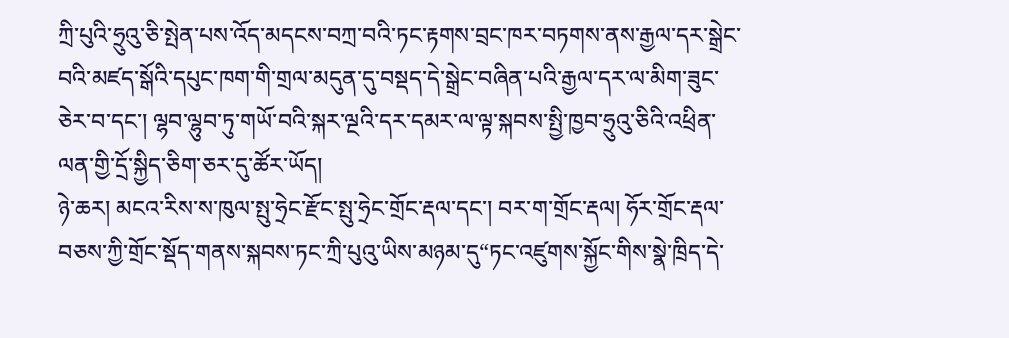ཀྲི་པུའི་ཧྲུའུ་ཅི་སྤེན་པས་འོད་མདངས་བཀྲ་བའི་ཏང་རྟགས་བྲང་ཁར་བཏགས་ནས་རྒྱལ་དར་སྒྲེང་བའི་མཛད་སྒོའི་དཔུང་ཁག་གི་གྲལ་མདུན་དུ་བསྡད་དེ་སྒྲེང་བཞིན་པའི་རྒྱལ་དར་ལ་མིག་ཟུང་ཅེར་བ་དང་། ལྷབ་ལྷུབ་ཏུ་གཡོ་བའི་སྐར་ལྔའི་དར་དམར་ལ་ལྟ་སྐབས་སྤྱི་ཁྱབ་ཧྲུའུ་ཅིའི་འཕྲིན་ལན་གྱི་དྲོ་སྐྱིད་ཅིག་ཅར་དུ་ཚོར་ཡོད།
ཉེ་ཆར། མངའ་རིས་ས་ཁུལ་སྤུ་ཧྲེང་རྫོང་སྤུ་ཧྲེང་གྲོང་རྡལ་དང་། བར་ག་གྲོང་རྡལ། ཧོར་གྲོང་རྡལ་བཅས་ཀྱི་གྲོང་སྡོད་གནས་སྐབས་ཏང་ཀྲི་པུའུ་ཡིས་མཉམ་དུ“ཏང་འཛུགས་སྐྱོང་གིས་སྣེ་ཁྲིད་དེ་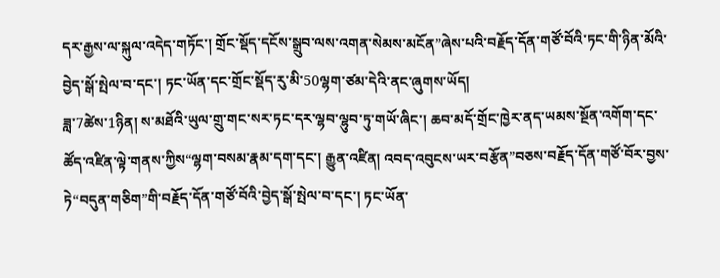དར་རྒྱས་ལ་སྐུལ་འདེད་གཏོང་། གྲོང་སྡོད་དངོས་སྒྲུབ་ལས་འགན་སེམས་མངོན”ཞེས་པའི་བརྗོད་དོན་གཙོ་བོའི་ཏང་གི་ཉིན་མོའི་བྱེད་སྒོ་སྤེལ་བ་དང་། ཏང་ཡོན་དང་གྲོང་སྡོད་རུ་མི་50ལྷག་ཙམ་དེའི་ནང་ཞུགས་ཡོད།
ཟླ་7ཚེས་1ཉིན། ས་མཐོའི་ཡུལ་གྲུ་གང་སར་ཏང་དར་ལྷབ་ལྷུབ་ཏུ་གཡོ་ཞིང་། ཆབ་མདོ་གྲོང་ཁྱེར་ནད་ཡམས་སྔོན་འགོག་དང་ཚོད་འཛིན་ལྟེ་གནས་ཀྱིས“ལྷག་བསམ་རྣམ་དག་དང་། རྒྱུན་འཛིན། འབད་འབུངས་ཡར་བརྩོན”བཅས་བརྗོད་དོན་གཙོ་བོར་བྱས་ཏེ“བདུན་གཅིག”གི་བརྗོད་དོན་གཙོ་བོའི་བྱེད་སྒོ་སྤེལ་བ་དང་། ཏང་ཡོན་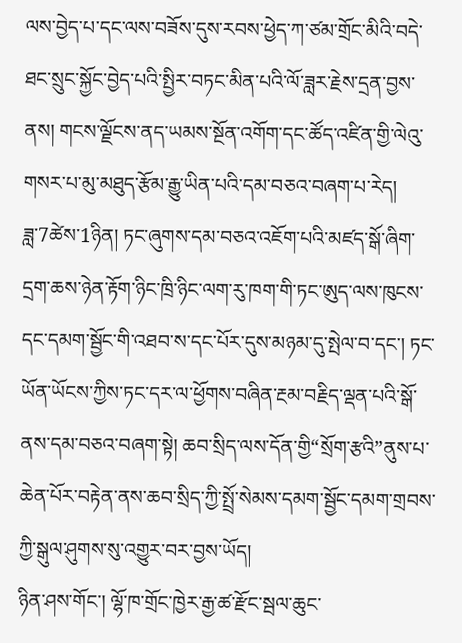ལས་བྱེད་པ་དང་ལས་བཟོས་དུས་རབས་ཕྱེད་ཀ་ཙམ་གྲོང་མིའི་བདེ་ཐང་སྲུང་སྐྱོང་བྱེད་པའི་སྤྱིར་བཏང་མིན་པའི་ལོ་ཟླར་རྗེས་དྲན་བྱས་ནས། གངས་ལྗོངས་ནད་ཡམས་སྔོན་འགོག་དང་ཚོད་འཛིན་གྱི་ལེའུ་གསར་པ་མུ་མཐུད་རྩོམ་རྒྱུ་ཡིན་པའི་དམ་བཅའ་བཞག་པ་རེད།
ཟླ་7ཚེས་1ཉིན། ཏང་ཞུགས་དམ་བཅའ་འཇོག་པའི་མཛད་སྒོ་ཞིག་དྲག་ཆས་ཉེན་རྟོག་ཉིང་ཁྲི་ཉིང་ལག་རུ་ཁག་གི་ཏང་ཨུད་ལས་ཁུངས་དང་དམག་སྦྱོང་གི་འཐབ་ས་དང་པོར་དུས་མཉམ་དུ་སྤེལ་བ་དང་། ཏང་ཡོན་ཡོངས་ཀྱིས་ཏང་དར་ལ་ཕྱོགས་བཞིན་རྔམ་བརྗིད་ལྡན་པའི་སྒོ་ནས་དམ་བཅའ་བཞག་སྟེ། ཆབ་སྲིད་ལས་དོན་གྱི“སྲོག་རྩའི”ནུས་པ་ཆེན་པོར་བརྟེན་ནས་ཆབ་སྲིད་ཀྱི་སྤྲོ་སེམས་དམག་སྦྱོང་དམག་གྲབས་ཀྱི་སྒུལ་ཤུགས་སུ་འགྱུར་བར་བྱས་ཡོད།
ཉིན་ཤས་གོང་། ལྷོ་ཁ་གྲོང་ཁྱེར་རྒྱ་ཚ་རྫོང་སྦལ་ཆུང་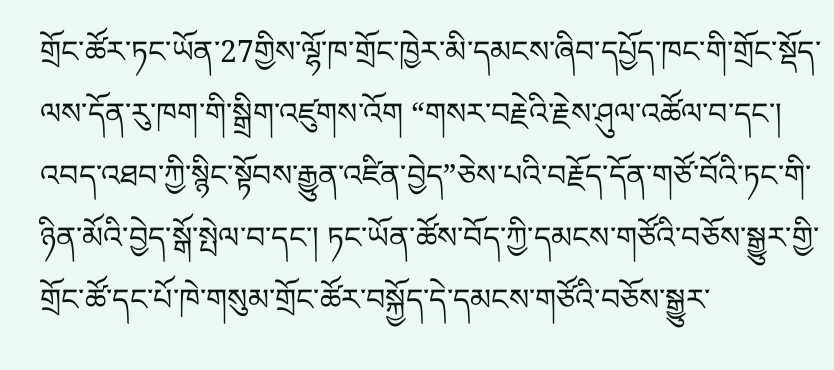གྲོང་ཚོར་ཏང་ཡོན་27གྱིས་ལྷོ་ཁ་གྲོང་ཁྱེར་མི་དམངས་ཞིབ་དཔྱོད་ཁང་གི་གྲོང་སྡོད་ལས་དོན་རུ་ཁག་གི་སྒྲིག་འཛུགས་འོག “གསར་བརྗེའི་རྗེས་ཤུལ་འཚོལ་བ་དང་། འབད་འཐབ་ཀྱི་སྙིང་སྟོབས་རྒྱུན་འཛིན་བྱེད”ཅེས་པའི་བརྗོད་དོན་གཙོ་བོའི་ཏང་གི་ཉིན་མོའི་བྱེད་སྒོ་སྤེལ་བ་དང་། ཏང་ཡོན་ཚོས་བོད་ཀྱི་དམངས་གཙོའི་བཅོས་སྒྱུར་གྱི་གྲོང་ཚོ་དང་པོ་ཁེ་གསུམ་གྲོང་ཚོར་བསྐྱོད་དེ་དམངས་གཙོའི་བཅོས་སྒྱུར་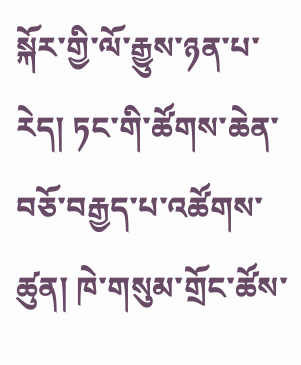སྐོར་གྱི་ལོ་རྒྱུས་ཉན་པ་རེད། ཏང་གི་ཚོགས་ཆེན་བཅོ་བརྒྱད་པ་འཚོགས་ཚུན། ཁེ་གསུམ་གྲོང་ཚོས་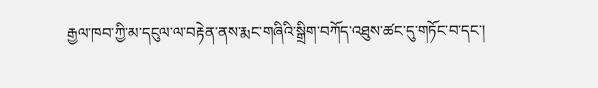རྒྱལ་ཁབ་ཀྱི་མ་དངུལ་ལ་བརྟེན་ནས་རྨང་གཞིའི་སྒྲིག་བཀོད་འཐུས་ཚང་དུ་གཏོང་བ་དང་།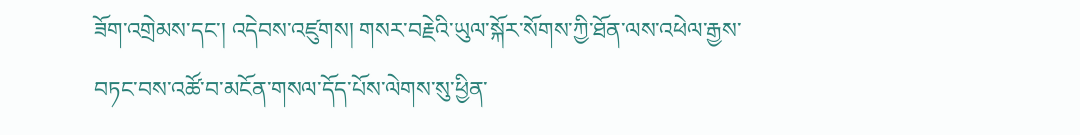ཟོག་འགྲེམས་དང་། འདེབས་འཛུགས། གསར་བརྗེའི་ཡུལ་སྐོར་སོགས་ཀྱི་ཐོན་ལས་འཕེལ་རྒྱས་བཏང་བས་འཚོ་བ་མངོན་གསལ་དོད་པོས་ལེགས་སུ་ཕྱིན་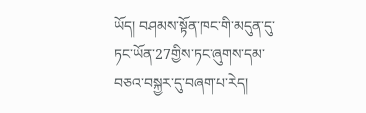ཡོད། བཤམས་སྟོན་ཁང་གི་མདུན་དུ་ཏང་ཡོན་27གྱིས་ཏང་ཞུགས་དམ་བཅའ་བསྐྱར་དུ་བཞག་པ་རེད།